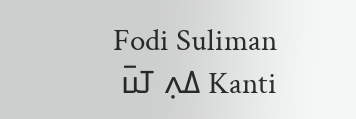Fodi Suliman Kanti ߡߍ߲ ߠߎ߫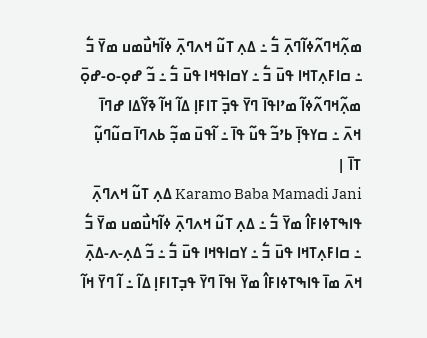ߘߍ߲߬ߞߣߍ߬ߦߊ߬ߣߍ߲߫ ߏ߱ ߸ ߡߍ߲ ߠߎ߬ ߞߍߣߍ߲߫ ߦߊ߬ߤߎ߯ߘߎ ߘߌ߫ ߏ߱ ߸ ߛߊߓߍ߲ߠߞߊ ߟߎ߫ ߏ߱ ߸ ߌߛߊߟߞߊ ߟߎ߫ ߏ߱ ߸ ߏ߬ ߝߋ߲-ߋ-ߝߋ߲߫ ߘߍ߲߬ߞߣߍ߬ߦߊ߬ ߘߴߊߟߊ߫ ߣߌ߫ ߟߏ߲߫ ߠߊߓߊ߲ ߡߊ߬ ߞߊ߬ ߢߌ߬ߡߊ ߝߣߊ߫ ߞߍ߫ ߸ ߛߌߟߊ߲߫ ߕߴߏ߬ ߟߎ߬ ߟߊ߫ ߸ ߊ߬ߟߎ߫ ߘߏ߲߬ ߕߍߣߊ߫ ߛߎ߬ߣߎ߲߬ ߠߊ߫ |
Karamo Baba Mamadi Jani ߡߍ߲ ߠߎ߬ ߞߍߣߍ߲߫ ߟߊߒߠߦߊߓߊ߮ ߘߌ߫ ߏ߱ ߸ ߡߍ߲ ߠߎ߬ ߞߍߣߍ߲߫ ߦߊ߬ߤߎ߯ߘߎ ߘߌ߫ ߏ߱ ߸ ߛߊߓߍ߲ߠߞߊ ߟߎ߫ ߏ߱ ߸ ߌߛߊߟߞߊ ߟߎ߫ ߏ߱ ߸ ߏ߬ ߡߍ߲-ߍ-ߡߍ߲߫ ߞߍ߫ ߘߊ߫ ߟߊߒߠߦߊߓߊ߮ ߘߌ߫ ߊߟߊ߫ ߣߌ߫ ߟߏ߲ߠߊߓߊ߲ ߡߊ߬ ߸ ߊ߬ ߣߌ߫ ߞߊ߬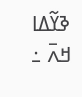ߢߌ߬ߡߊ ߞߍ߫ ߸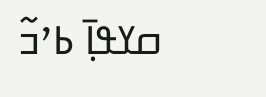ߛߌߟߊ߲߫ ߕߴߏ߬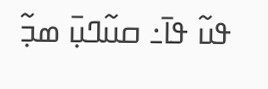ߟߎ߬ ߟߊ߫߸ ߛߎ߬ߣߎ߲߫ ߘߏ߲߬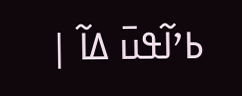ߕߴߊ߬ߟߎ߫ ߡߊ߬ |